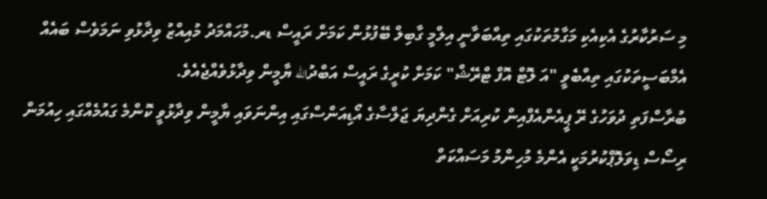މި ސަރުކާރުގެ އެކިއެކި މަގާމުތަކުގައި ތިއްބަވާނީ އިލްމީ ގާބިލް ބޭފުޅުން ކަމަށް ރައީސް ޑރ.މުހައްމަދު މުއިއްޒު ވިދާޅުވި ނަމަވެސް ބައެއް އެމްބަސީތަކުގައި ތިއްބެވީ "އަ ލޮޓް އޮފް ޓްރޭޝް" ކަމަށް ކުރީގެ ރައީސް އަބްދުالله ޔާމީން ވިދާޅުވެއްޖެއެވެ.
ބުރާސްފަތި ދުވަހުގެ ރޭ ޕީއެންއެފްއިން ކުރިއަށް ގެންދިޔަ ޖަލްސާގެ އޯޑިއަންސްގައި އިންނަވައި ޔާމީން ވިދާޅުވީ ކޮންމެ ގައުމެއްގައި ހިއުމަން ރިސޯސް ޑިވަލޮޕްކުރުމަކީ އެންމެ މުހިންމު މަސައްކަތް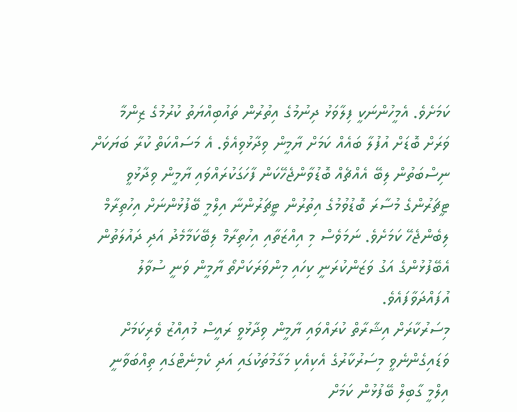ކަމަށެވެ. އެމީހުންނަކީ ފިލާވަޅު ދިނުމުގެ އިތުރުން ތައުބިއްޔަތު ކުރުމުގެ ޒިންމާ ވަރަށް ބޮޑަށް އުފުލާ ބައެއް ކަމަށް ޔާމީން ވިދާޅުވިއެވެ. އެ މަސައްކަތް ކުރާ ބަޔަކަށް ނިސްބަތުން ލިބޭ އެއްޗެއް ބޮޑުވާންޖެހޭކަން ފާހަގަކުރައްވައި ޔާމީން ވިދާޅުވީ ޓީޗަރުންގެ މުސާރަ ބޮޑުވުމުގެ އިތުރުން ޓީޗަރުންނާ އިލްމީ ބޭފުޅުންނަށް އިހުތިރާމް ލިބެންޖެހޭ ކަމަށެވެ. ނަމަވެސް މި އިއްޒަތާއި އިހުތިރާމް ލިބޭކަމާމެދު އަދި ދައުލަތުން އެބޭފުޅުންގެ އަގު ވަޒަންކުރަނީ ކިހައި މިންވަރަކަށްތޯ ޔާމީން ވަނީ ސުވާލު އުފައްދަވާފައެވެ.
މިސަރުކާރަށް އިޝާރާތް ކުރައްވައި ޔާމީން ވިދާޅުވީ ރައީސް މުއިއްޒު ވެރިކަމަށް ވަޑައިގެންނެވީ މިސަރުކާރުގެ އެކިއެކި މަގާމުތަކުގައި އަދި ކެމިނެޓްގައި ތިއްބަވާނީ އިލްމީ ގާބިލް ބޭފުޅުން ކަމަށް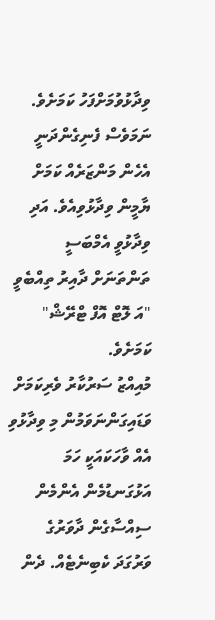ވިދާޅުވުމަށްފަހު ކަމަށެވެ. ނަމަވެސް ފެނިގެންދަނީ އެހެން މަންޒަރެއް ކަމަށް ޔާމީން ވިދާޅުވިއެވެ. އަދި ވިދާޅުވީ އެމްބަސީ ތަންތަނަށް ދާއިރު ތިއްބެވީ "އަ ލޮޓް އޮފް ޓްރޭޝް" ކަމަށެވެ.
މުއިއްޒު ސަރުކާރު ވެރިކަމަށް ވަޑައިގަންނަވަމުން މި ވިދާޅުވި އެއް ވާހަކައަކީ ހަމަ އަޅުގަނޑުމެން އެންމެން ސިއްސާގެން ދާވަރުގެ ވަރުގަދަ ކެބިނެޓެއް. ދެން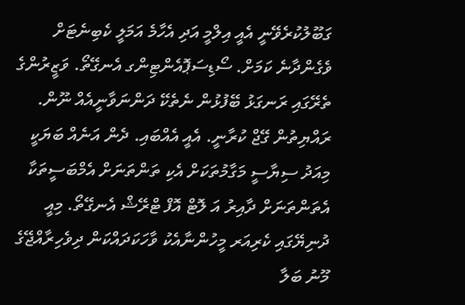ގަބޫލުކުރެވޭނީ އެއީ އިލްމީ އަދި އެހާމެ އަމަލީ ކެބިނެޓަށް ވެގެންދާނެ ކަމަށް. ސޯޑިސަޕޮއެންޓިންގ އެނގޭތޯ. ވަޒީރުންގެ ތެރޭގައި ރަނގަޅު ބޭފުޅުން ނެތެކޭ ދަންނަވާނީއެއް ނޫން. ރައްޔިތުން ގޭޖް ކުރާނީ. އެއީ އެއްބައި. ދެން އަނެއް ބަޔަކީ މިއަދު ސިޔާސީ މަގާމުތަކަށް އެކި ތަންތަނަށް އެމްބަސީތަކާ އެތަންތަނަށް ދާއިރު އަ ލޮޓް އޮފް ޓްރޭޝް އެނގޭތޯ. މިއީ ދުނިޔޭގައި ކެރިއަރ މީހުންނާއެކު ވާހަކަދައްކަން ދިވެހިރާއްޖޭގެ މޫނު ބަލާ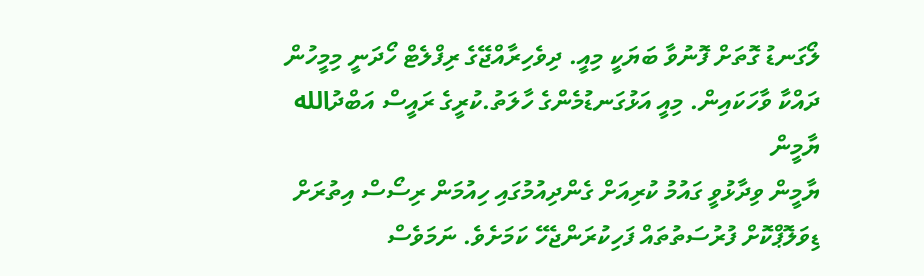ލޯގަނޑު ގޮތަށް ފޮނުވާ ބަޔަކީ މިއީ. ދިވެހިރާއްޖޭގެ ރިފްލެޓް ހޯދަނީ މިމީހުން ދައްކާ ވާހަކައިން. މިއީ އަޅުގަނޑުމެންގެ ހާލަތު.ކުރީގެ ރައީސް އަބްދުالله ޔާމީން
ޔާމީން ވިދާޅުވީ ގައުމު ކުރިއަށް ގެންދިއުމުގައި ހިއުމަން ރިސޯސް އިތުރަށް ޑިވަލޮޕްކޮށް ފުރުސަތުތައް ފަހިކުރަންޖެހޭ ކަމަށެވެ. ނަމަވެސް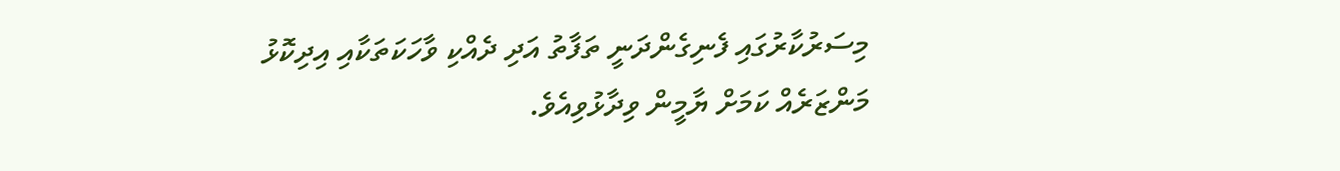މިސަރުކާރުގައި ފެނިގެންދަނީ ތަފާތު އަދި ދެއްކި ވާހަކަތަކާއި އިދިކޮޅު މަންޒަރެއް ކަމަށް ޔާމީން ވިދާޅުވިއެވެ.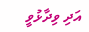އަދި ވިދާޅުވީ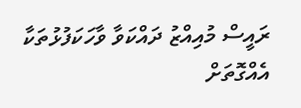ރައީސް މުއިއްޒު ދައްކަވާ ވާހަކަފުޅުތަކާ އެއްގޮތަށް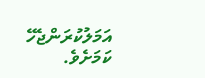އަމަލުކުރަންޖެހޭ ކަމަށެވެ.